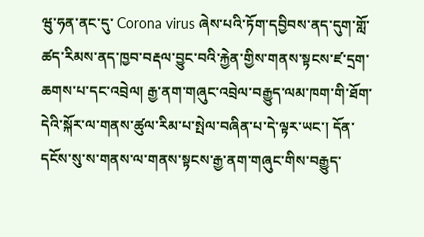ཝུ་ཧན་ནང་དུ་ Corona virus ཞེས་པའི་ཏོག་དབྱིབས་ནད་དུག་གློ་ཚད་རིམས་ནད་ཁྱབ་བརྡལ་བྱུང་བའི་རྐྱེན་གྱིས་གནས་སྟངས་ཛ་དྲག་ཆགས་པ་དང་འབྲེལ། རྒྱ་ནག་གཞུང་འབྲེལ་བརྒྱུད་ལམ་ཁག་གི་ཐོག་དེའི་སྐོར་ལ་གནས་ཚུལ་རིམ་པ་སྤེལ་བཞིན་པ་དེ་ལྟར་ཡང་། དོན་དངོས་སུ་ས་གནས་ལ་གནས་སྟངས་རྒྱ་ནག་གཞུང་གིས་བརྒྱུད་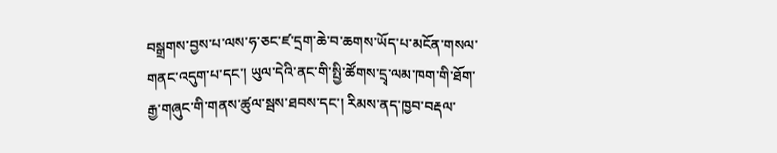བསྒྲགས་བྱས་པ་ལས་ཧ་ཅང་ཛ་དྲག་ཆེ་བ་ཆགས་ཡོད་པ་མངོན་གསལ་གནང་འདུག་པ་དང་། ཡུལ་དེའི་ནང་གི་སྤྱི་ཚོགས་དྲྭ་ལམ་ཁག་གི་ཐོག་རྒྱ་གཞུང་གི་གནས་ཚུལ་སྦས་ཐབས་དང་། རིམས་ནད་ཁྱབ་བརྡལ་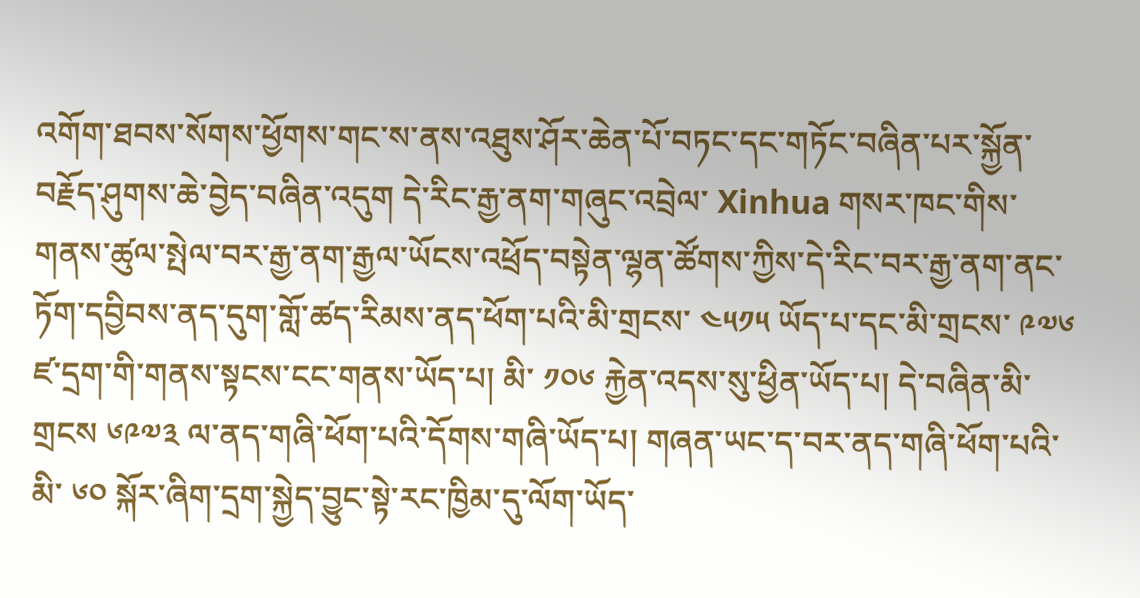འགོག་ཐབས་སོགས་ཕྱོགས་གང་ས་ནས་འཐུས་ཤོར་ཆེན་པོ་བཏང་དང་གཏོང་བཞིན་པར་སྐྱོན་བརྗོད་ཤུགས་ཆེ་བྱེད་བཞིན་འདུག དེ་རིང་རྒྱ་ནག་གཞུང་འབྲེལ་ Xinhua གསར་ཁང་གིས་གནས་ཚུལ་སྤེལ་བར་རྒྱ་ནག་རྒྱལ་ཡོངས་འཕྲོད་བསྟེན་ལྷན་ཚོགས་ཀྱིས་དེ་རིང་བར་རྒྱ་ནག་ནང་ཏོག་དབྱིབས་ནད་དུག་གློ་ཚད་རིམས་ནད་ཕོག་པའི་མི་གྲངས་ ༤༥༡༥ ཡོད་པ་དང་མི་གྲངས་ ༩༧༦ ཛ་དྲག་གི་གནས་སྟངས་ངང་གནས་ཡོད་པ། མི་ ༡༠༦ རྐྱེན་འདས་སུ་ཕྱིན་ཡོད་པ། དེ་བཞིན་མི་གྲངས ༦༩༧༣ ལ་ནད་གཞི་ཕོག་པའི་དོགས་གཞི་ཡོད་པ། གཞན་ཡང་ད་བར་ནད་གཞི་ཕོག་པའི་མི་ ༦༠ སྐོར་ཞིག་དྲག་སྐྱེད་བྱུང་སྟེ་རང་ཁྱིམ་དུ་ལོག་ཡོད་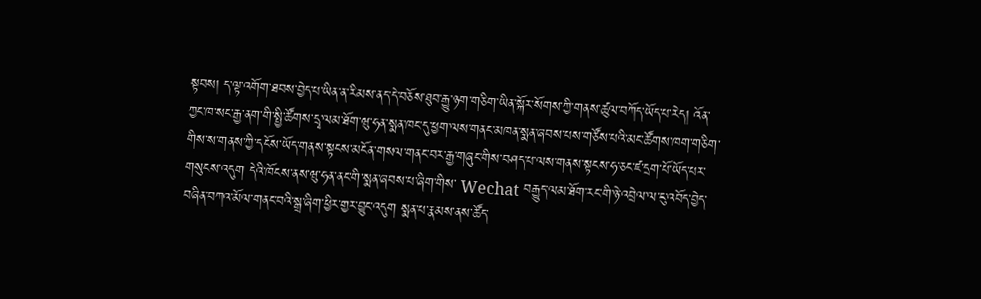སྟབས། ད་ལྟ་འགོག་ཐབས་བྱེད་པ་ཡིན་ན་རིམས་ནད་དེ་བཅོས་ཐུབ་རྒྱུ་ཉག་གཅིག་ཡིན་སྐོར་སོགས་ཀྱི་གནས་ཚུལ་བཀོད་ཡོད་པ་རེད། འོན་ཀྱང་ཁ་སང་རྒྱ་ནག་གི་སྤྱི་ཚོགས་དྲྭ་ལམ་ཐོག་ཝུ་ཧན་སྨན་ཁང་དུ་ཕྱག་ལས་གནང་མཁན་སྨན་ཞབས་པས་གཙོས་པའི་མང་ཚོགས་ཁག་གཅིག་གིས་ས་གནས་ཀྱི་དངོས་ཡོད་གནས་སྟངས་མངོན་གསལ་གནང་བར་རྒྱ་གཞུང་གིས་བཤད་པ་ལས་གནས་སྟངས་ཧ་ཅང་ཛ་དྲག་པོ་ཡོད་པར་གསུངས་འདུག དེའི་ཁོངས་ནས་ཝུ་ཧན་ནང་གི་སྨན་ཞབས་པ་ཞིག་གིས་ Wechat བརྒྱུད་ལམ་ཐོག་རང་གི་ཉེ་འབྲེལ་ལ་ངུ་འབོད་བྱེད་བཞིན་བཀའ་མོལ་གནང་བའི་སྒྲ་ཞིག་ཕྱིར་གྱར་བྱུང་འདུག སྨན་པ་རྣམས་ནས་ཚོད་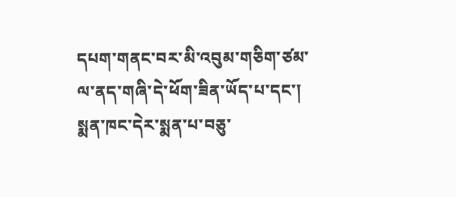དཔག་གནང་བར་མི་འབུམ་གཅིག་ཙམ་ལ་ནད་གཞི་དེ་ཕོག་ཟིན་ཡོད་པ་དང་། སྨན་ཁང་དེར་སྨན་པ་བཅུ་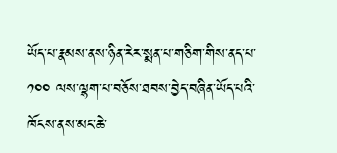ཡོད་པ་རྣམས་ནས་ཉིན་རེར་སྨན་པ་གཅིག་གིས་ནད་པ་ ༡༠༠ ལས་ལྷག་པ་བཅོས་ཐབས་བྱེད་བཞིན་ཡོད་པའི་ཁོངས་ནས་མང་ཆེ་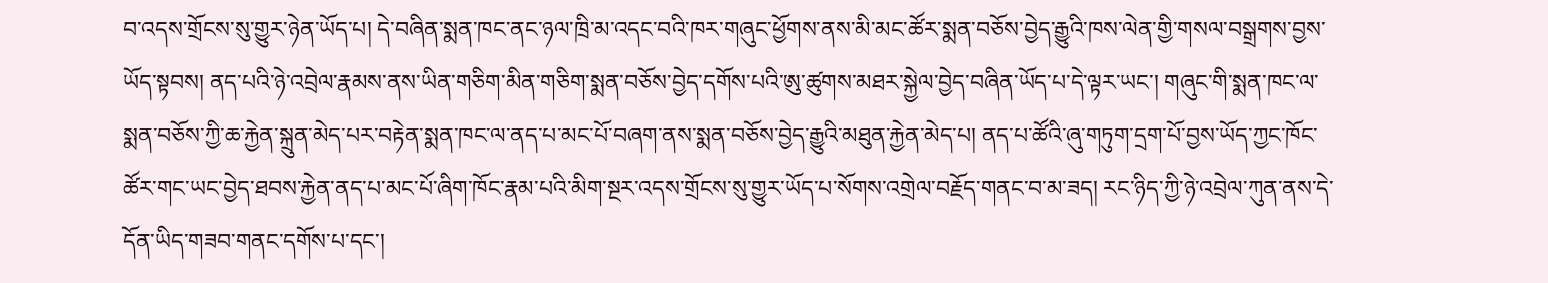བ་འདས་གྲོངས་སུ་གྱུར་ཉེན་ཡོད་པ། དེ་བཞིན་སྨན་ཁང་ནང་ཉལ་ཁྲི་མ་འདང་བའི་ཁར་གཞུང་ཕྱོགས་ནས་མི་མང་ཚོར་སྨན་བཅོས་བྱེད་རྒྱུའི་ཁས་ལེན་གྱི་གསལ་བསྒྲགས་བྱས་ཡོད་སྟབས། ནད་པའི་ཉེ་འབྲེལ་རྣམས་ནས་ཡིན་གཅིག་མིན་གཅིག་སྨན་བཅོས་བྱེད་དགོས་པའི་ཨུ་ཚུགས་མཐར་སྐྱེལ་བྱེད་བཞིན་ཡོད་པ་དེ་ལྟར་ཡང་། གཞུང་གི་སྨན་ཁང་ལ་སྨན་བཅོས་ཀྱི་ཆ་རྐྱེན་སྐྲུན་མེད་པར་བརྟེན་སྨན་ཁང་ལ་ནད་པ་མང་པོ་བཞག་ནས་སྨན་བཅོས་བྱེད་རྒྱུའི་མཐུན་རྐྱེན་མེད་པ། ནད་པ་ཚོའི་ཞུ་གཏུག་དྲག་པོ་བྱས་ཡོད་ཀྱང་ཁོང་ཚོར་གང་ཡང་བྱེད་ཐབས་རྐྱེན་ནད་པ་མང་པོ་ཞིག་ཁོང་རྣམ་པའི་མིག་སྔར་འདས་གྲོངས་སུ་གྱུར་ཡོད་པ་སོགས་འགྲེལ་བརྗོད་གནང་བ་མ་ཟད། རང་ཉིད་ཀྱི་ཉེ་འབྲེལ་ཀུན་ནས་དེ་དོན་ཡིད་གཟབ་གནང་དགོས་པ་དང་།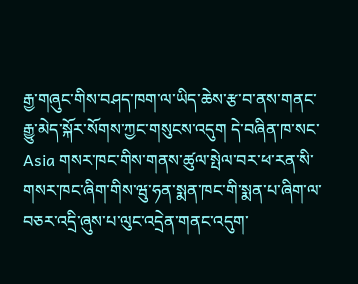རྒྱ་གཞུང་གིས་བཤད་ཁག་ལ་ཡིད་ཆེས་རྩ་བ་ནས་གནང་རྒྱུ་མེད་སྐོར་སོགས་ཀྱང་གསུངས་འདུག དེ་བཞིན་ཁ་སང་ Asia གསར་ཁང་གིས་གནས་ཚུལ་སྤེལ་བར་ཕ་རན་སི་གསར་ཁང་ཞིག་གིས་ཝུ་ཧན་སྨན་ཁང་གི་སྨན་པ་ཞིག་ལ་བཅར་འདྲི་ཞུས་པ་ལུང་འདྲེན་གནང་འདུག་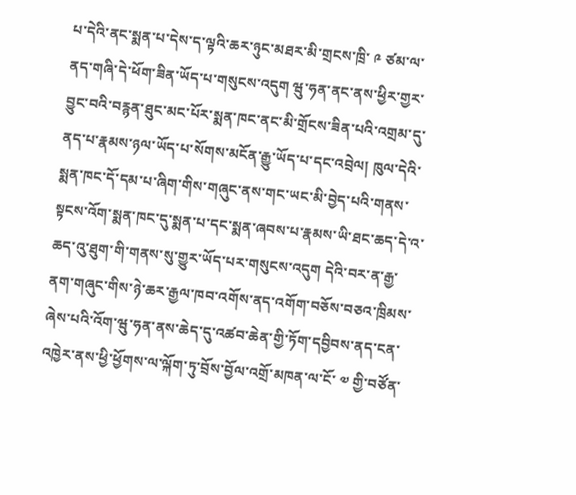པ་དེའི་ནང་སྨན་པ་དེས་ད་ལྟའི་ཆར་ཉུང་མཐར་མི་གྲངས་ཁྲི་ ༩ ཙམ་ལ་ནད་གཞི་དེ་ཕོག་ཟིན་ཡོད་པ་གསུངས་འདུག ཝུ་ཧན་ནང་ནས་ཕྱིར་གྱར་བྱུང་བའི་བརྙན་ཐུང་མང་པོར་སྨན་ཁང་ནང་མི་གྲོངས་ཟིན་པའི་འགྲམ་དུ་ནད་པ་རྣམས་ཉལ་ཡོད་པ་སོགས་མངོན་རྒྱུ་ཡོད་པ་དང་འབྲེལ། ཁུལ་དེའི་སྨན་ཁང་དོ་དམ་པ་ཞིག་གིས་གཞུང་ནས་གང་ཡང་མི་བྱེད་པའི་གནས་སྟངས་འོག་སྨན་ཁང་དུ་སྨན་པ་དང་སྨན་ཞབས་པ་རྣམས་ཡི་ཐང་ཆད་དེ་འ་ཆད་འུ་ཐུག་གི་གནས་སུ་གྱུར་ཡོད་པར་གསུངས་འདུག དེའི་བར་ན་རྒྱ་ནག་གཞུང་གིས་ཉེ་ཆར་རྒྱལ་ཁབ་འགོས་ནད་འགོག་བཅོས་བཅའ་ཁྲིམས་ཞེས་པའི་འོག་ཝུ་ཧན་ནས་ཆེད་དུ་འཚབ་ཆེན་གྱི་ཏོག་དབྱིབས་ནད་ངན་འཁྱེར་ནས་ཕྱི་ཕྱོགས་ལ་ལྐོག་ཏུ་བྲོས་བྱོལ་འགྲོ་མཁན་ལ་ངོ་ ༧ གྱི་བཙོན་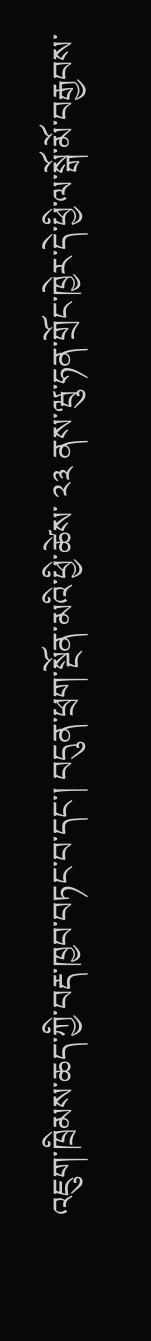འཇུག་ཁྲིམས་ཆད་ཀྱི་བརྡ་ཁྱབ་བཏང་བ་དང་། བདུན་ཕྲག་སྔོན་མའི་ཕྱི་ཚེས་ ༢༣ ནས་ཝུ་ཧན་གྲོང་ཁྱེར་དེ་ཕྱི་ལ་སྒོ་མོ་བརྒྱབས་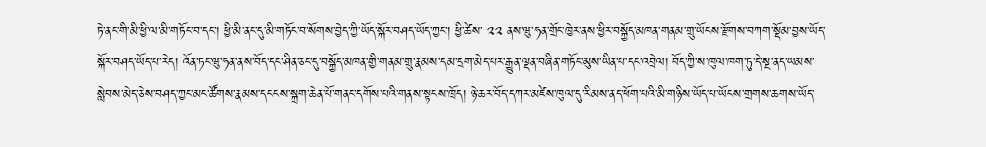ཏེ་ནང་གི་མི་ཕྱི་ལ་མི་གཏོང་བ་དང་། ཕྱི་མི་ནང་དུ་མི་གཏོང་བ་སོགས་བྱེད་ཀྱི་ཡོད་སྐོར་བཤད་ཡོད་ཀྱང་། ཕྱི་ཚེས་ ༢༢ ནས་ཝུ་ཧན་གྲོང་ཁྱེར་ནས་ཕྱིར་བསྐྱོད་མཁན་གནམ་གྲུ་ཡོངས་རྫོགས་བཀག་སྡོམ་བྱས་ཡོད་སྐོར་བཤད་ཡོད་པ་རེད། འོན་ཏང་ཝུ་ཧན་ནས་བོད་དང་ཤིན་ཅང་དུ་བསྐྱོད་མཁན་གྱི་གནམ་གྲུ་རྣམས་དམ་དྲག་མེད་པར་རྒྱུན་ལྡན་བཞིན་གཏོང་མུས་ཡིན་པ་དང་འབྲེལ། བོད་ཀྱི་ས་ཁུལ་ཁག་ཏུ་དེ་སྔ་ནད་ཡམས་སླེབས་མེད་ཅེས་བཤད་ཀྱང་མང་ཚོགས་རྣམས་དངངས་སྐྲག་ཆེན་པོ་གནང་དགོས་པའི་གནས་སྟངས་ཁྲོད། ཉེ་ཆར་བོད་དཀར་མཛེས་ཁུལ་དུ་རིམས་ནད་ཕོག་པའི་མི་གཉིས་ཡོད་པ་ཡོངས་གྲགས་ཆགས་ཡོད་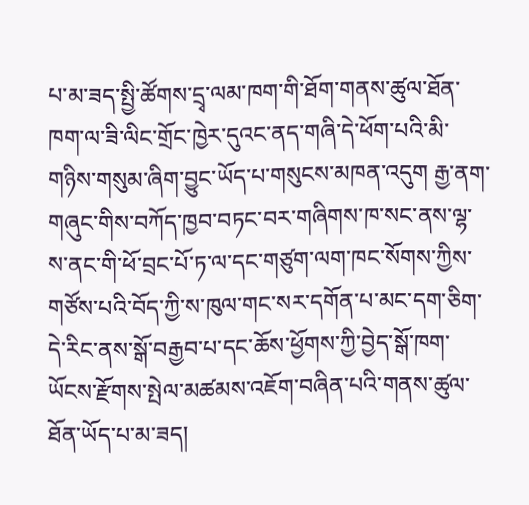པ་མ་ཟད་སྤྱི་ཚོགས་དྲྭ་ལམ་ཁག་གི་ཐོག་གནས་ཚུལ་ཐོན་ཁག་ལ་ཟི་ལིང་གྲོང་ཁྱེར་དུའང་ནད་གཞི་དེ་ཕོག་པའི་མི་གཉིས་གསུམ་ཞིག་བྱུང་ཡོད་པ་གསུངས་མཁན་འདུག རྒྱ་ནག་གཞུང་གིས་བཀོད་ཁྱབ་བཏང་བར་གཞིགས་ཁ་སང་ནས་ལྷ་ས་ནང་གི་ཕོ་བྲང་པོ་ཏ་ལ་དང་གཙུག་ལག་ཁང་སོགས་ཀྱིས་གཙོས་པའི་བོད་ཀྱི་ས་ཁུལ་གང་སར་དགོན་པ་མང་དག་ཅིག་དེ་རིང་ནས་སྒོ་བརྒྱབ་པ་དང་ཆོས་ཕྱོགས་ཀྱི་བྱེད་སྒོ་ཁག་ཡོངས་རྫོགས་སྤེལ་མཚམས་འཇོག་བཞིན་པའི་གནས་ཚུལ་ཐོན་ཡོད་པ་མ་ཟད།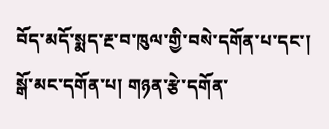བོད་མདོ་སྨད་རྔ་བ་ཁུལ་གྱི་བསེ་དགོན་པ་དང་། སྒོ་མང་དགོན་པ། གཉན་རྩེ་དགོན་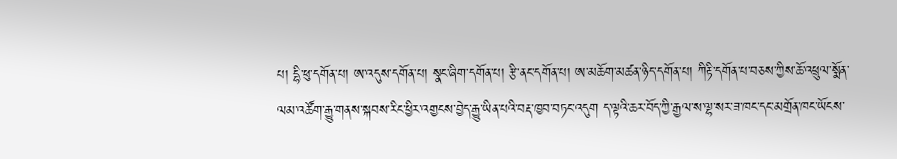པ། དྷི་ཕུ་དགོན་པ། ཨ་འདུས་དགོན་པ། སྣང་ཞིག་དགོན་པ། རྩི་ནང་དགོན་པ། ཨ་མཆོག་མཚན་ཉིད་དགོན་པ། ཀིརྟི་དགོན་པ་བཅས་ཀྱིས་ཆོ་འཕྲུལ་སྨོན་ལམ་འཚོག་རྒྱུ་གནས་སྐབས་རིང་ཕྱིར་འགྱངས་བྱེད་རྒྱུ་ཡིན་པའི་བརྡ་ཁྱབ་བཏང་འདུག ད་ལྟའི་ཆར་བོད་ཀྱི་རྒྱལ་ས་ལྷ་སར་ཟ་ཁང་དང་མགྲོན་ཁང་ཡོངས་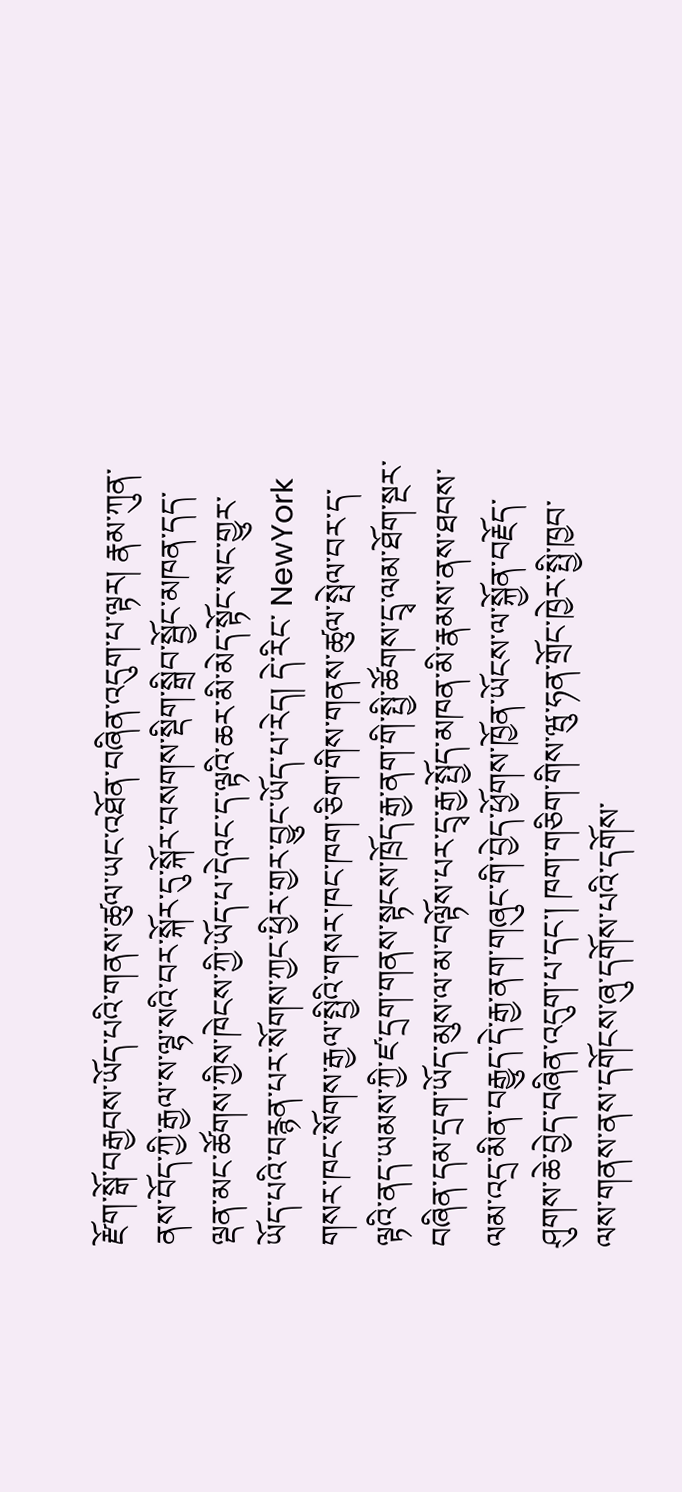རྫོག་སྒོ་བརྒྱབས་ཡོད་པའི་གནས་ཚུལ་ཡང་འཐོན་བཞིན་འདུག་པ་ལྟར། རྣམ་ཀུན་ནས་བོད་ཀྱི་རྒྱལ་ས་ལྷ་སའི་བར་སྐོར་དུ་སྐོར་བསགས་སྡིག་སྒྲིབ་སྦྱོང་མཁན་དད་ལྡན་མང་ཚོགས་ཀྱིས་ཁེངས་ཀྱི་ཡོད་པ་དེའང་ད་ལྟའི་ཆར་མི་མེད་སྟོང་སང་གྱུར་ཡོད་པའི་བརྙན་པར་སོགས་ཀྱང་ཕྱིར་གྱར་བྱུང་ཡོད་པ་རེད། དེ་རིང་ NewYork གསར་ཁང་སོགས་རྒྱལ་སྤྱིའི་གསར་ཁང་ཁག་ཅིག་གིས་གནས་ཚུལ་སྤེལ་བར་ད་ལྟའི་ནད་ཡམས་ཀྱི་ཛ་དྲག་གནས་སྟངས་ཁྲོད་རྒྱ་ནག་གི་སྤྱི་ཚོགས་དྲྭ་ལམ་ཐོག་སྔར་བཞིན་དམ་དྲག་ཡོད་མུས་ལ་མ་བལྟོས་པར་དྲྭ་རྒྱ་སྤྱོད་མཁན་མི་རྣམས་ནས་ཐབས་ལམ་འདྲ་མིན་བརྒྱུད་དེ་རྒྱ་ནག་གཞུང་གི་བྱེད་ཕྱོགས་ཁྱོན་ཡོངས་ལ་སྐྱོན་བརྗོད་ཤུགས་ཆེ་བྱེད་བཞིན་འདུག་པ་དང་། ཁག་གཅིག་གིས་ཝུ་ཧན་གྲོང་ཁྱེར་སྤྱི་ཁྱབ་ལས་གནས་ནས་དགོངས་ཞུ་དགོས་པའི་དགོས་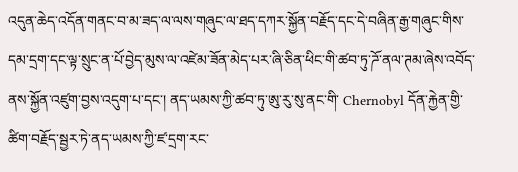འདུན་ཆེད་འདོན་གནང་བ་མ་ཟད་ལ་ལས་གཞུང་ལ་ཐད་དཀར་སྐྱོན་བརྗོད་དང་དེ་བཞིན་རྒྱ་གཞུང་གིས་དམ་དྲག་དང་ལྟ་སྲུང་ན་པོ་བྱེད་མུས་ལ་འཛེམ་ཟོན་མེད་པར་ཞི་ཅིན་ཕིང་གི་ཚབ་ཏུ་ཌོ་ནལ་ཊམ་ཞེས་འབོད་ནས་སྐྱོན་འཛུག་བྱས་འདུག་པ་དང་། ནད་ཡམས་ཀྱི་ཚབ་ཏུ་ཨུ་རུ་སུ་ནང་གི་ Chernobyl དོན་རྐྱེན་གྱི་ཚིག་བརྗོད་སྦྱར་ཏེ་ནད་ཡམས་ཀྱི་ཛ་དྲག་རང་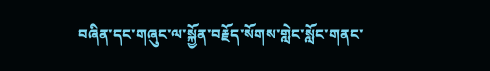བཞིན་དང་གཞུང་ལ་སྐྱོན་བརྗོད་སོགས་གླེང་སློང་གནང་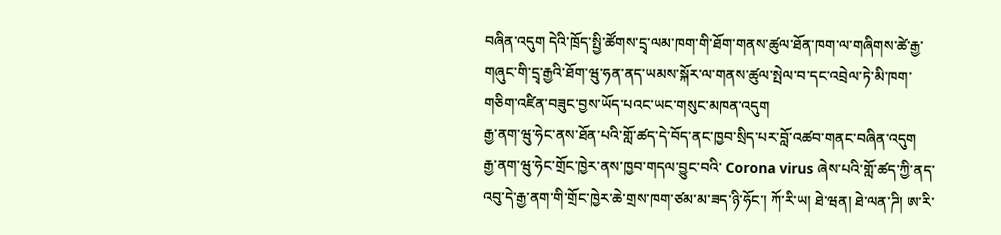བཞིན་འདུག དེའི་ཁྲོད་སྤྱི་ཚོགས་དྲྭ་ལམ་ཁག་གི་ཐོག་གནས་ཚུལ་ཐོན་ཁག་ལ་གཞིགས་ཚེ་རྒྱ་གཞུང་གི་དྲྭ་རྒྱའི་ཐོག་ཝུ་ཧན་ནད་ཡམས་སྐོར་ལ་གནས་ཚུལ་སྤེལ་བ་དང་འབྲེལ་ཏེ་མི་ཁག་གཅིག་འཛིན་བཟུང་བྱས་ཡོད་པའང་ཡང་གསུང་མཁན་འདུག
རྒྱ་ནག་ཝུ་ཧེང་ནས་ཐོན་པའི་གློ་ཚད་དེ་བོད་ནང་ཁྱབ་སྲིད་པར་བློ་འཚབ་གནང་བཞིན་འདུག
རྒྱ་ནག་ཝུ་ཧེང་གྲོང་ཁྱེར་ནས་ཁྱབ་གདལ་བྱུང་བའི་ Corona virus ཞེས་པའི་གློ་ཚད་ཀྱི་ནད་འབུ་དེ་རྒྱ་ནག་གི་གྲོང་ཁྱེར་ཆེ་གྲས་ཁག་ཙམ་མ་ཟད་ཉི་ཧོང་། ཀོ་རི་ཡ། ཐེ་ཝན། ཐེ་ལན་ཌི། ཨ་རི་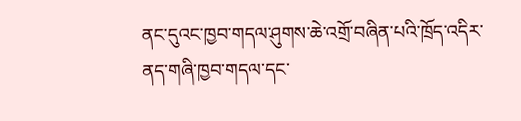ནང་དུའང་ཁྱབ་གདལ་ཤུགས་ཆེ་འགྲོ་བཞིན་པའི་ཁྲོད་འདིར་ནད་གཞི་ཁྱབ་གདལ་དང་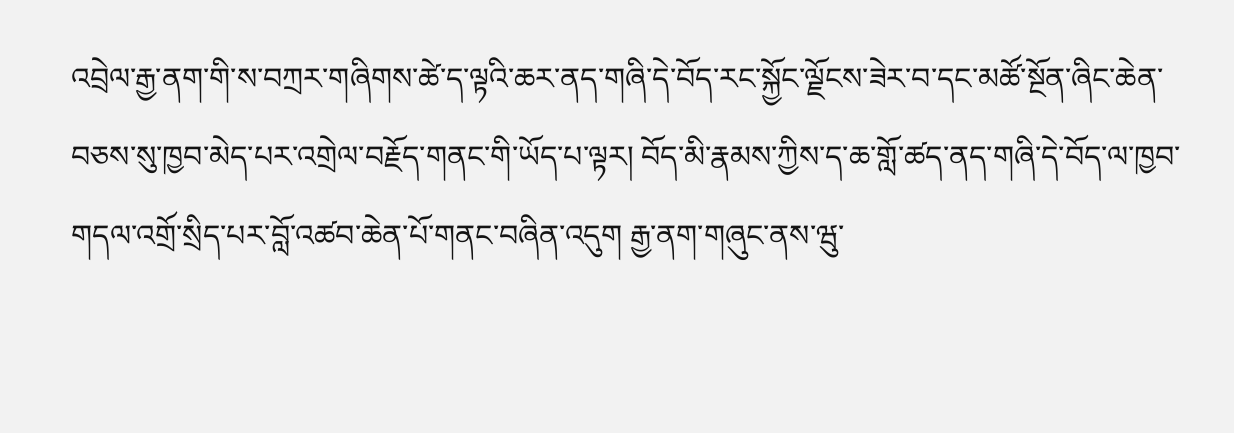འབྲེལ་རྒྱ་ནག་གི་ས་བཀྲར་གཞིགས་ཚེ་ད་ལྟའི་ཆར་ནད་གཞི་དེ་བོད་རང་སྐྱོང་ལྗོངས་ཟེར་བ་དང་མཚོ་སྔོན་ཞིང་ཆེན་བཅས་སུ་ཁྱབ་མེད་པར་འགྲེལ་བརྗོད་གནང་གི་ཡོད་པ་ལྟར། བོད་མི་རྣམས་ཀྱིས་ད་ཆ་གློ་ཚད་ནད་གཞི་དེ་བོད་ལ་ཁྱབ་གདལ་འགྲོ་སྲིད་པར་བློ་འཚབ་ཆེན་པོ་གནང་བཞིན་འདུག རྒྱ་ནག་གཞུང་ནས་ཝུ་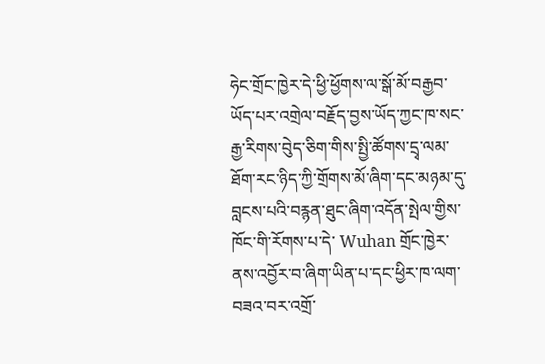ཧེང་གྲོང་ཁྱེར་དེ་ཕྱི་ཕྱོགས་ལ་སྒོ་མོ་བརྒྱབ་ཡོད་པར་འགྲེལ་བརྗོད་བྱས་ཡོད་ཀྱང་ཁ་སང་རྒྱ་རིགས་བེུད་ཅིག་གིས་སྤྱི་ཚོགས་དྲྭ་ལམ་ཐོག་རང་ཉིད་ཀྱི་གྲོགས་མོ་ཞིག་དང་མཉམ་དུ་བླངས་པའི་བརྙན་ཐུང་ཞིག་འདོན་སྤེལ་གྱིས་ཁོང་གི་རོགས་པ་དེ་ Wuhan གྲོང་ཁྱེར་ནས་འབྱོར་བ་ཞིག་ཡིན་པ་དང་ཕྱིར་ཁ་ལག་བཟའ་བར་འགྲོ་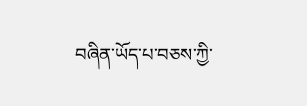བཞིན་ཡོད་པ་བཅས་ཀྱི་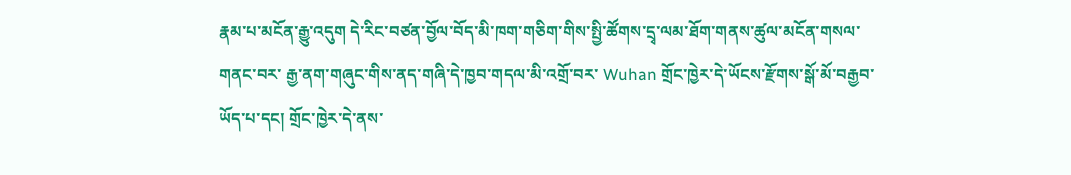རྣམ་པ་མངོན་རྒྱུ་འདུག དེ་རིང་བཙན་བྱོལ་བོད་མི་ཁག་གཅིག་གིས་སྤྱི་ཚོགས་དྲྭ་ལམ་ཐོག་གནས་ཚུལ་མངོན་གསལ་གནང་བར་ རྒྱ་ནག་གཞུང་གིས་ནད་གཞི་དེ་ཁྱབ་གདལ་མི་འགྲོ་བར་ Wuhan གྲོང་ཁྱེར་དེ་ཡོངས་རྫོགས་སྒོ་མོ་བརྒྱབ་ཡོད་པ་དང། གྲོང་ཁྱེར་དེ་ནས་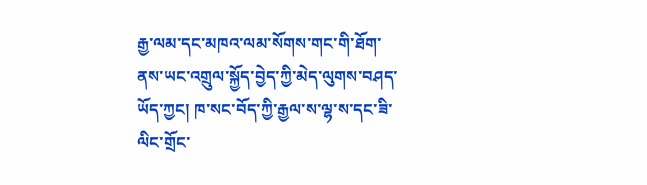རྒྱ་ལམ་དང་མཁའ་ལམ་སོགས་གང་གི་ཐོག་ནས་ཡང་འགྲུལ་སྐྱོད་བྱེད་ཀྱི་མེད་ལུགས་བཤད་ཡོད་ཀྱང། ཁ་སང་བོད་ཀྱི་རྒྱལ་ས་ལྷ་ས་དང་ཟི་ལིང་གྲོང་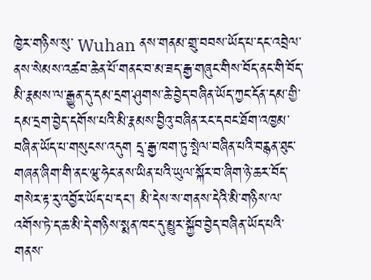ཁྱེར་གཉིས་སུ་ Wuhan ནས་གནམ་གྲུ་བབས་ཡོད་པ་དང་འབྲེལ་ནས་སེམས་འཚབ་ཆེན་པོ་གནང་བ་མ་ཟད་རྒྱ་གཞུང་གིས་བོད་ནང་གི་བོད་མི་རྣམས་ལ་རྒྱུན་དུ་དམ་དྲག་ཤུགས་ཆེ་བྱེད་བཞིན་ཡོད་ཀྱང་དོན་དམ་གྱི་དམ་དྲག་བྱེད་དགོས་པའི་མི་རྣམས་བྱིའུ་བཞིན་རང་དབང་ཐོག་འཁྱམ་བཞིན་ཡོད་པ་གསུངས་འདུག དྲྭ་རྒྱ་ཁག་ཏུ་སྤེལ་བཞིན་པའི་བརྙན་ཐུང་གཞན་ཞིག་གི་ནང་ཝུ་ཧེང་ནས་ཡིན་པའི་ཡུལ་སྐོར་བ་ཞིག་ཉེ་ཆར་བོད་གསེར་རྟ་རུ་འབྱོར་ཡོད་པ་དང་། མི་དེས་ས་གནས་དེའི་མི་གཉིས་ལ་འགོས་ཏེ་ད་ཆ་མི་དེ་གཉིས་སྨན་ཁང་དུ་མྱུར་སྐྱོབ་བྱེད་བཞིན་ཡོད་པའི་གནས་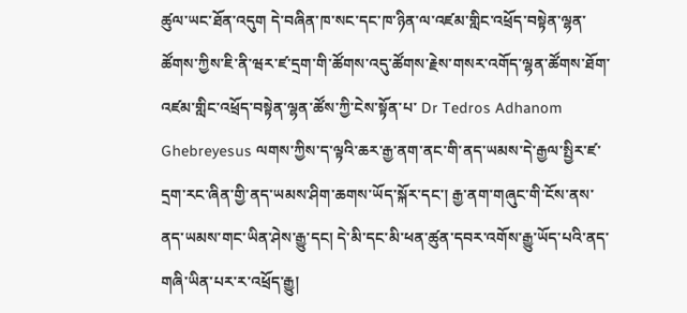ཚུལ་ཡང་ཐོན་འདུག དེ་བཞིན་ཁ་སང་དང་ཁ་ཉིན་ལ་འཛམ་གླིང་འཕྲོད་བསྟེན་ལྷན་ཚོགས་ཀྱིས་ཇི་ནི་ཝར་ཛ་དྲག་གི་ཚོགས་འདུ་ཚོགས་རྗེས་གསར་འགོད་ལྷན་ཚོགས་ཐོག་འཛམ་གླིང་འཕྲོད་བསྟེན་ལྷན་ཚོས་ཀྱི་ངེས་སྟོན་པ་ Dr Tedros Adhanom Ghebreyesus ལགས་ཀྱིས་ད་ལྟའི་ཆར་རྒྱ་ནག་ནང་གི་ནད་ཡམས་དེ་རྒྱལ་སྤྱིར་ཛ་དྲག་རང་ཞིན་གྱི་ནད་ཡམས་ཤིག་ཆགས་ཡོད་སྐོར་དང་། རྒྱ་ནག་གཞུང་གི་ངོས་ནས་ནད་ཡམས་གང་ཡིན་ཤེས་རྒྱུ་དང། དེ་མི་དང་མི་ཕན་ཚུན་དབར་འགོས་རྒྱུ་ཡོད་པའི་ནད་གཞི་ཡིན་པར་ར་འཕྲོད་རྒྱུ།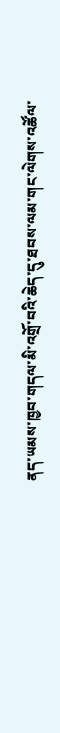ནད་ཡམས་ཁྱབ་གདལ་མི་འགྲོ་བའི་ཆེད་དུ་ཐབས་ལམ་གང་ལེགས་འཚོལ་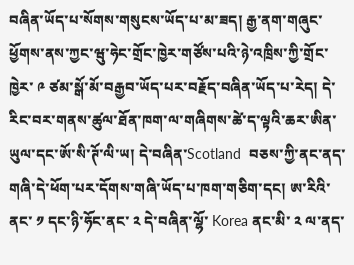བཞིན་ཡོད་པ་སོགས་གསུངས་ཡོད་པ་མ་ཟད། རྒྱ་ནག་གཞུང་ཕྱོགས་ནས་ཀྱང་ཝུ་ཧེང་གྲོང་ཁྱེར་གཙོས་པའི་ཉེ་འཁྲིས་ཀྱི་གྲོང་ཁྱེར་ ༩ ཙམ་སྒོ་མོ་བརྒྱབ་ཡོད་པར་བརྗོད་བཞིན་ཡོད་པ་རེད། དེ་རིང་བར་གནས་ཚུལ་ཐོན་ཁག་ལ་གཞིགས་ཚེ་ད་ལྟའི་ཆར་ཨིན་ཡུལ་དང་ཨོ་སི་ཊོ་ལི་ཡ། དེ་བཞིན་Scotland  བཅས་ཀྱི་ནང་ནད་གཞི་དེ་ཕོག་པར་དོགས་གཞི་ཡོད་པ་ཁག་གཅིག་དང། ཨ་རིའི་ནང་ ༡ དང་ཉི་ཧོང་ནང་ ༢ དེ་བཞིན་ལྷོ་ Korea ནང་མི་ ༢ ལ་ནད་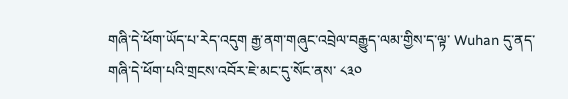གཞི་དེ་ཕོག་ཡོད་པ་རེད་འདུག རྒྱ་ནག་གཞུང་འབྲེལ་བརྒྱུད་ལམ་གྱིས་ད་ལྟ་ Wuhan དུ་ནད་གཞི་དེ་ཕོག་པའི་གྲངས་འབོར་ཇེ་མང་དུ་སོང་ནས་ ༨༣༠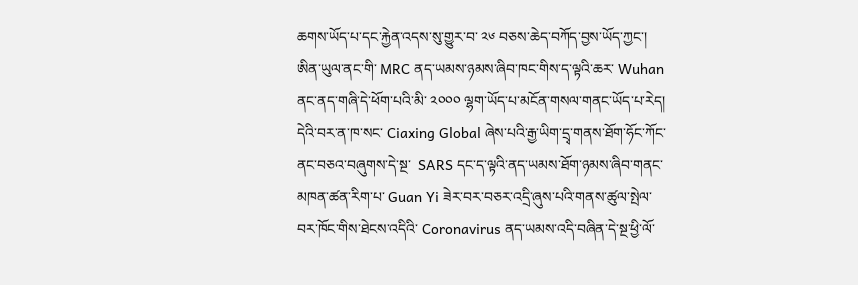ཆགས་ཡོད་པ་དང་རྐྱེན་འདས་སུ་གྱུར་བ་ ༢༦ བཅས་ཆེད་བཀོད་བྱས་ཡོད་ཀྱང་། ཨིན་ཡུལ་ནང་གི་ MRC ནད་ཡམས་ཉམས་ཞིབ་ཁང་གིས་ད་ལྟའི་ཆར་ Wuhan ནང་ནད་གཞི་དེ་ཕོག་པའི་མི་ ༢༠༠༠ ལྷག་ཡོད་པ་མངོན་གསལ་གནང་ཡོད་པ་རེད། དེའི་བར་ན་ཁ་སང་ Ciaxing Global ཞེས་པའི་རྒྱ་ཡིག་དྲྭ་གནས་ཐོག་ཧོང་ཀོང་ནང་བཅའ་བཞུགས་དེ་སྔ་  SARS དང་ད་ལྟའི་ནད་ཡམས་ཐོག་ཉམས་ཞིབ་གནང་མཁན་ཚན་རིག་པ་ Guan Yi ཟེར་བར་བཅར་འདྲི་ཞུས་པའི་གནས་ཚུལ་སྤེལ་བར་ཁོང་གིས་ཐེངས་འདིའི་ Coronavirus ནད་ཡམས་འདི་བཞིན་དེ་སྔ་ཕྱི་ལོ་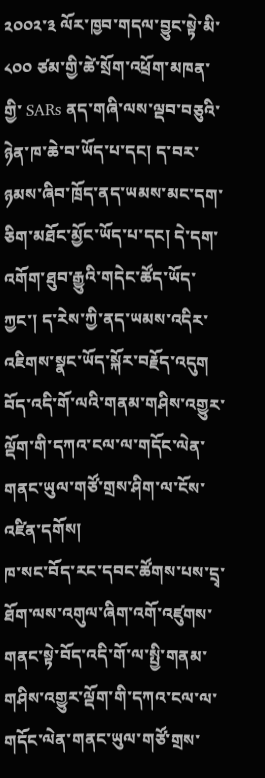༢༠༠༢་༣ ལོར་ཁྱབ་གདལ་བྱུང་སྟེ་མི་ ༨༠༠ ཙམ་གྱི་ཚེ་སྲོག་འཕྲོག་མཁན་གྱི་ SARs ནད་གཞི་ལས་ལྡབ་བཅུའི་ཉེན་ཁ་ཆེ་བ་ཡོད་པ་དང། ད་བར་ཉམས་ཞིབ་ཁྲོད་ནད་ཡམས་མང་དག་ཅིག་མཐོང་མྱོང་ཡོད་པ་དང། དེ་དག་འགོག་ཐུབ་རྒྱུའི་གདེང་ཚོད་ཡོད་ཀྱང་། ད་རེས་ཀྱི་ནད་ཡམས་འདིར་འཇིགས་སྣང་ཡོད་སྐོར་བརྗོད་འདུག
བོད་འདི་གོ་ལའི་གནམ་གཤིས་འགྱུར་ལྡོག་གི་དཀའ་ངལ་ལ་གདོང་ལེན་གནང་ཡུལ་གཙོ་གྲས་ཤིག་ལ་ངོས་འཛིན་དགོས།
ཁ་སང་བོད་རང་དབང་ཚོགས་པས་དྲྭ་ཐོག་ལས་འགུལ་ཞིག་འགོ་འཛུགས་གནང་སྟེ་བོད་འདི་གོ་ལ་སྤྱི་གནམ་གཤིས་འགྱུར་ལྡོག་གི་དཀའ་ངལ་ལ་གདོང་ལེན་གནང་ཡུལ་གཙོ་གྲས་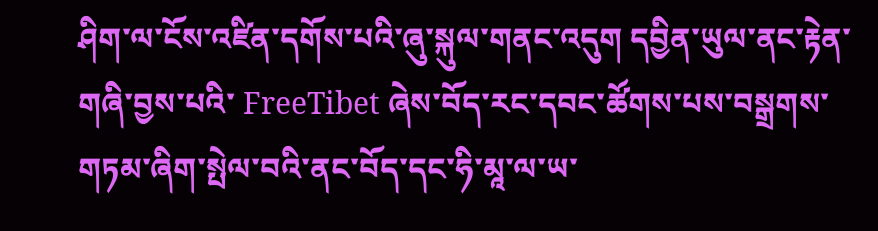ཤིག་ལ་ངོས་འཛིན་དགོས་པའི་ཞུ་སྐུལ་གནང་འདུག དབྱིན་ཡུལ་ནང་རྟེན་གཞི་བྱས་པའི་ FreeTibet ཞེས་བོད་རང་དབང་ཚོགས་པས་བསྒྲགས་གཏམ་ཞིག་སྤེལ་བའི་ནང་བོད་དང་ཧི་མཱ་ལ་ཡ་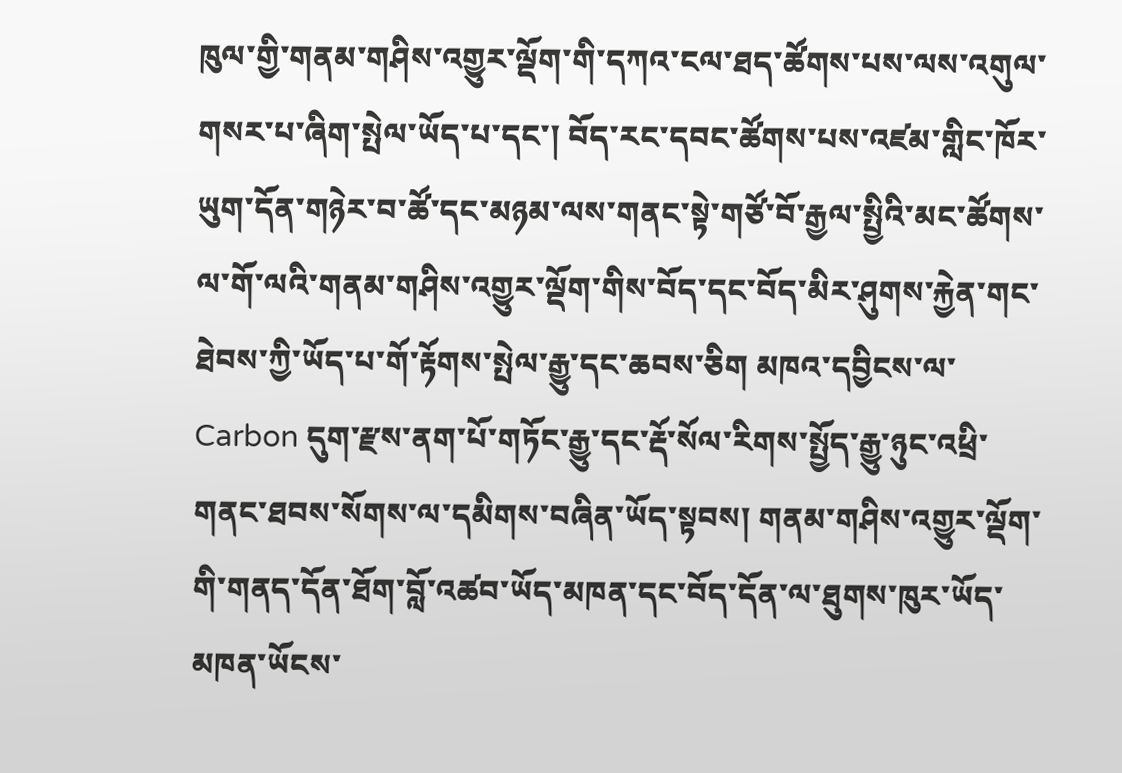ཁུལ་གྱི་གནམ་གཤིས་འགྱུར་ལྡོག་གི་དཀའ་ངལ་ཐད་ཚོགས་པས་ལས་འགུལ་གསར་པ་ཞིག་སྤེལ་ཡོད་པ་དང་། བོད་རང་དབང་ཚོགས་པས་འཛམ་གླིང་ཁོར་ཡུག་དོན་གཉེར་བ་ཚོ་དང་མཉམ་ལས་གནང་སྟེ་གཙོ་བོ་རྒྱལ་སྤྱིའི་མང་ཚོགས་ལ་གོ་ལའི་གནམ་གཤིས་འགྱུར་ལྡོག་གིས་བོད་དང་བོད་མིར་ཤུགས་རྐྱེན་གང་ཐེབས་ཀྱི་ཡོད་པ་གོ་རྟོགས་སྤེལ་རྒྱུ་དང་ཆབས་ཅིག མཁའ་དབྱིངས་ལ་ Carbon དུག་རྫས་ནག་པོ་གཏོང་རྒྱུ་དང་རྡོ་སོལ་རིགས་སྤྱོད་རྒྱུ་ཉུང་འཕྲི་གནང་ཐབས་སོགས་ལ་དམིགས་བཞིན་ཡོད་སྟབས། གནམ་གཤིས་འགྱུར་ལྡོག་གི་གནད་དོན་ཐོག་བློ་འཚབ་ཡོད་མཁན་དང་བོད་དོན་ལ་ཐུགས་ཁུར་ཡོད་མཁན་ཡོངས་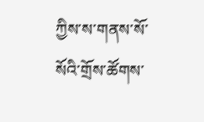ཀྱིས་ས་གནས་སོ་སོའི་གྲོས་ཚོགས་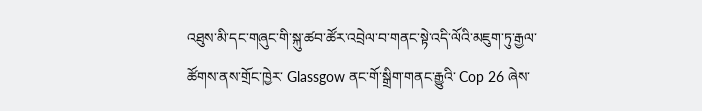འཐུས་མི་དང་གཞུང་གི་སྐུ་ཚབ་ཚོར་འབྲེལ་བ་གནང་སྟེ་འདི་ལོའི་མཇུག་ཏུ་རྒྱལ་ཚོགས་ནས་གྲོང་ཁྱེར་ Glassgow ནང་གོ་སྒྲིག་གནང་རྒྱུའི་ Cop 26 ཞེས་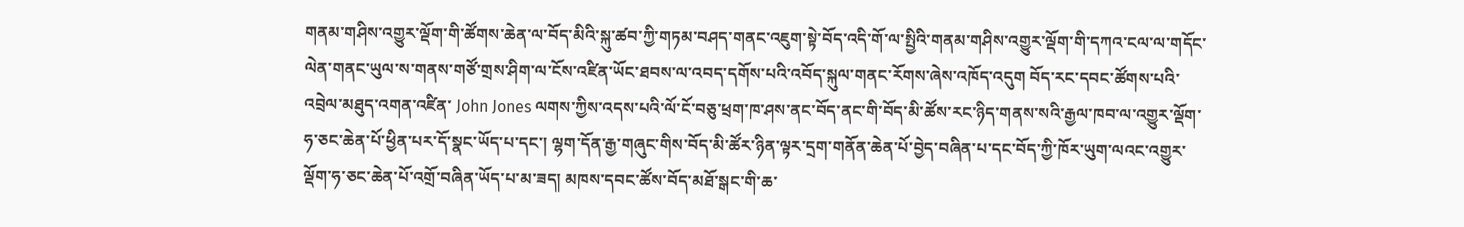གནམ་གཤིས་འགྱུར་ལྡོག་གི་ཚོགས་ཆེན་ལ་བོད་མིའི་སྐུ་ཚབ་ཀྱི་གཏམ་བཤད་གནང་འཇུག་སྟེ་བོད་འདི་གོ་ལ་སྤྱིའི་གནམ་གཤིས་འགྱུར་ལྡོག་གི་དཀའ་ངལ་ལ་གདོང་ལེན་གནང་ཡུལ་ས་གནས་གཙོ་གྲས་ཤིག་ལ་ངོས་འཛིན་ཡོང་ཐབས་ལ་འབད་དགོས་པའི་འབོད་སྐུལ་གནང་རོགས་ཞེས་འཁོད་འདུག བོད་རང་དབང་ཚོགས་པའི་འབྲེལ་མཐུད་འགན་འཛིན་ John Jones ལགས་ཀྱིས་འདས་པའི་ལོ་ངོ་བཅུ་ཕྲག་ཁ་ཤས་ནང་བོད་ནང་གི་བོད་མི་ཚོས་རང་ཉིད་གནས་སའི་རྒྱལ་ཁབ་ལ་འགྱུར་ལྡོག་ཧ་ཅང་ཆེན་པོ་ཕྱིན་པར་དོ་སྣང་ཡོད་པ་དང་། ལྷག་དོན་རྒྱ་གཞུང་གིས་བོད་མི་ཚོར་ཉིན་ལྟར་དྲག་གནོན་ཆེན་པོ་བྱེད་བཞིན་པ་དང་བོད་ཀྱི་ཁོར་ཡུག་ལའང་འགྱུར་ལྡོག་ཧ་ཅང་ཆེན་པོ་འགྲོ་བཞིན་ཡོད་པ་མ་ཟད། མཁས་དབང་ཚོས་བོད་མཐོ་སྒང་གི་ཆ་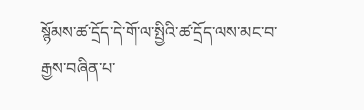སྙོམས་ཚ་དྲོད་དེ་གོ་ལ་སྤྱིའི་ཚ་དྲོད་ལས་མང་བ་རྒྱས་བཞིན་པ་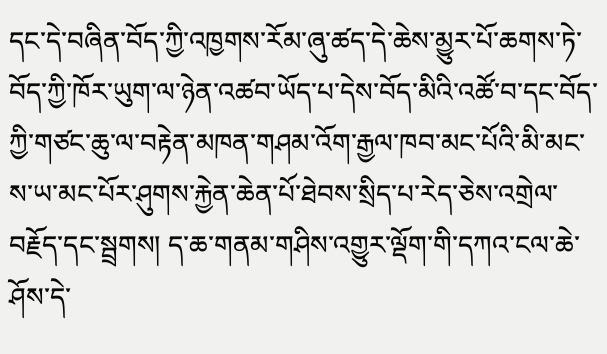དང་དེ་བཞིན་བོད་ཀྱི་འཁྱགས་རོམ་ཞུ་ཚད་དེ་ཆེས་མྱུར་པོ་ཆགས་ཏེ་བོད་ཀྱི་ཁོར་ཡུག་ལ་ཉེན་འཚབ་ཡོད་པ་དེས་བོད་མིའི་འཚོ་བ་དང་བོད་ཀྱི་གཙང་ཆུ་ལ་བརྟེན་མཁན་གཤམ་འོག་རྒྱལ་ཁབ་མང་པོའི་མི་མང་ས་ཡ་མང་པོར་ཤུགས་རྐྱེན་ཆེན་པོ་ཐེབས་སྲིད་པ་རེད་ཅེས་འགྲེལ་བརྗོད་དང་སྦྲགས། ད་ཆ་གནམ་གཤིས་འགྱུར་ལྡོག་གི་དཀའ་ངལ་ཆེ་ཤོས་དེ་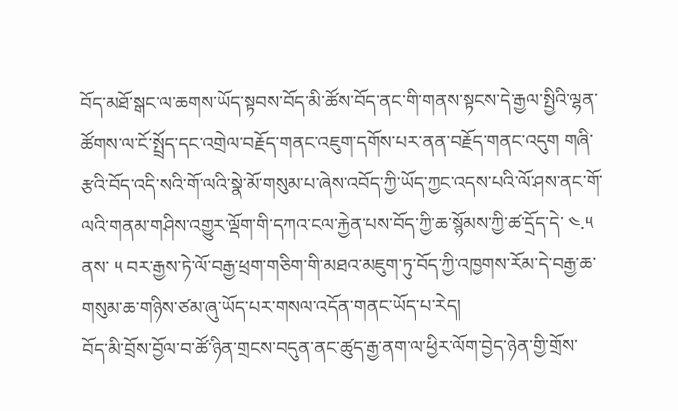བོད་མཐོ་སྒང་ལ་ཆགས་ཡོད་སྟབས་བོད་མི་ཚོས་བོད་ནང་གི་གནས་སྟངས་དེ་རྒྱལ་སྤྱིའི་ལྷན་ཚོགས་ལ་ངོ་སྤྲོད་དང་འགྲེལ་བརྗོད་གནང་འཇུག་དགོས་པར་ནན་བརྗོད་གནང་འདུག གཞི་རྩའི་བོད་འདི་སའི་གོ་ལའི་སྣེ་མོ་གསུམ་པ་ཞེས་འབོད་ཀྱི་ཡོད་ཀྱང་འདས་པའི་ལོ་ཤས་ནང་གོ་ལའི་གནམ་གཤིས་འགྱུར་ལྡོག་གི་དཀའ་ངལ་རྐྱེན་པས་བོད་ཀྱི་ཆ་སྙོམས་ཀྱི་ཚ་དྲོད་དེ་ ༤.༥ ནས་ ༥ བར་རྒྱས་ཏེ་ལོ་བརྒྱ་ཕྲག་གཅིག་གི་མཐའ་མཇུག་ཏུ་བོད་ཀྱི་འཁྱགས་རོམ་དེ་བརྒྱ་ཆ་གསུམ་ཆ་གཉིས་ཙམ་ཞུ་ཡོད་པར་གསལ་འདོན་གནང་ཡོད་པ་རེད།
བོད་མི་བྲོས་བྱོལ་བ་ཚོ་ཉིན་གྲངས་བདུན་ནང་ཚུད་རྒྱ་ནག་ལ་ཕྱིར་ལོག་བྱེད་ཉེན་གྱི་གྲོས་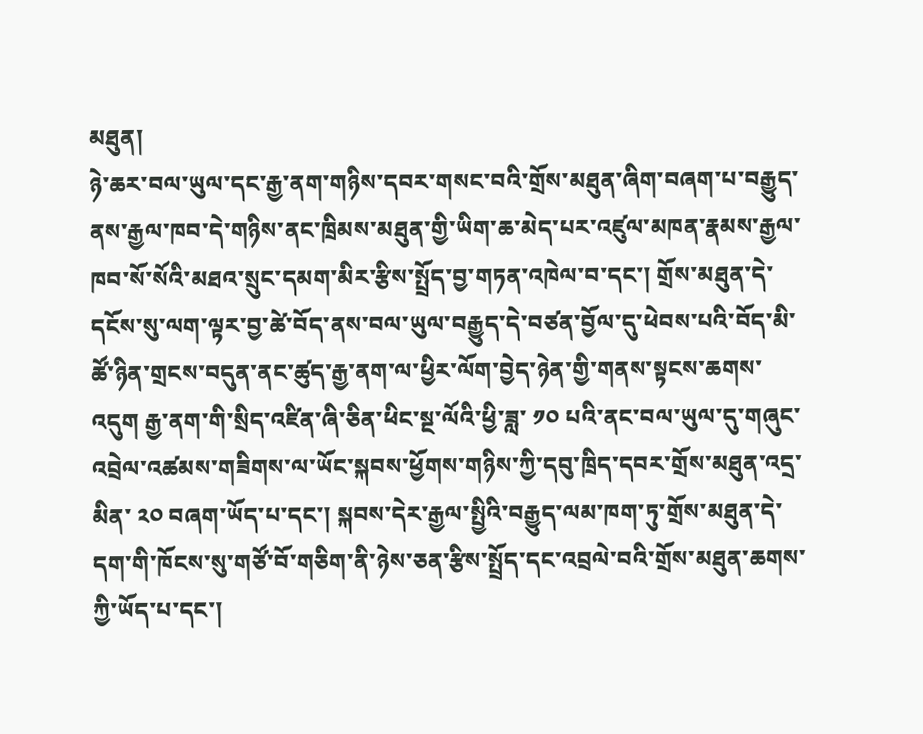མཐུན།
ཉེ་ཆར་བལ་ཡུལ་དང་རྒྱ་ནག་གཉིས་དབར་གསང་བའི་གྲོས་མཐུན་ཞིག་བཞག་པ་བརྒྱུད་ནས་རྒྱལ་ཁབ་དེ་གཉིས་ནང་ཁྲིམས་མཐུན་གྱི་ཡིག་ཆ་མེད་པར་འཛུལ་མཁན་རྣམས་རྒྱལ་ཁབ་སོ་སོའི་མཐའ་སྲུང་དམག་མིར་རྩིས་སྤྲོད་བྱ་གཏན་འཁེལ་བ་དང་། གྲོས་མཐུན་དེ་དངོས་སུ་ལག་ལྟར་བྱ་ཚེ་བོད་ནས་བལ་ཡུལ་བརྒྱུད་དེ་བཙན་བྱོལ་དུ་ཕེབས་པའི་བོད་མི་ཚོ་ཉིན་གྲངས་བདུན་ནང་ཚུད་རྒྱ་ནག་ལ་ཕྱིར་ལོག་བྱེད་ཉེན་གྱི་གནས་སྟངས་ཆགས་འདུག རྒྱ་ནག་གི་སྲིད་འཛིན་ཞི་ཅིན་ཕིང་སྔ་ལོའི་ཕྱི་ཟླ་ ༡༠ པའི་ནང་བལ་ཡུལ་དུ་གཞུང་འབྲེལ་འཚམས་གཟིགས་ལ་ཡོང་སྐབས་ཕྱོགས་གཉིས་ཀྱི་དབུ་ཁྲིད་དབར་གྲོས་མཐུན་འདྲ་མིན་ ༢༠ བཞག་ཡོད་པ་དང་། སྐབས་དེར་རྒྱལ་སྤྱིའི་བརྒྱུད་ལམ་ཁག་ཏུ་གྲོས་མཐུན་དེ་དག་གི་ཁོངས་སུ་གཙོ་བོ་གཅིག་ནི་ཉེས་ཅན་རྩིས་སྤྲོད་དང་འབྲལེ་བའི་གྲོས་མཐུན་ཆགས་ཀྱི་ཡོད་པ་དང་།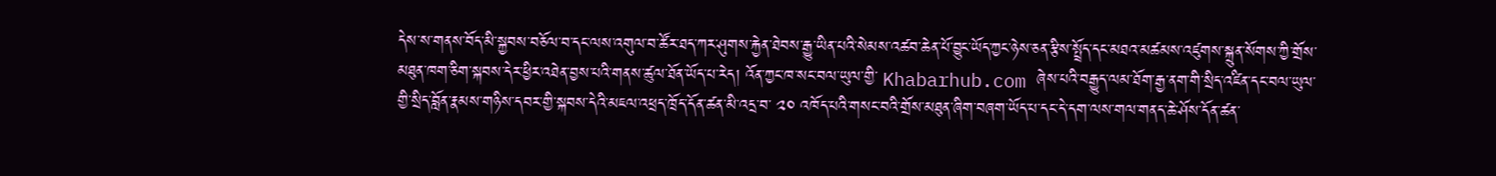དེས་ས་གནས་བོད་མི་སྐྱབས་བཅོལ་བ་དང་ལས་འགུལ་བ་ཚོར་ཐད་ཀར་ཤུགས་རྐྱེན་ཐེབས་རྒྱུ་ཡིན་པའི་སེམས་འཚབ་ཆེན་པོ་བྱུང་ཡོད་ཀྱང་ཉེས་ཅན་རྩིས་སྤྲོད་དང་མཐའ་མཚམས་འཛུགས་སྐྲུན་སོགས་ཀྱི་གྲོས་མཐུན་ཁག་ཅིག་སྐབས་དེར་ཕྱིར་འཐེན་བྱས་པའི་གནས་ཚུལ་ཐོན་ཡོད་པ་རེད། འོན་ཀྱང་ཁ་སང་བལ་ཡུལ་གྱི་ Khabarhub.com ཞེས་པའི་བརྒྱུད་ལམ་ཐོག་རྒྱ་ནག་གི་སྲིད་འཛིན་དང་བལ་ཡུལ་གྱི་སྲིད་བློན་རྣམས་གཉིས་དབར་གྱི་སྐབས་དེའི་མཇལ་འཕྲད་ཁྲོད་དོན་ཚན་མི་འདྲ་བ་ ༢༠ འཁོད་པའི་གསང་བའི་གྲོས་མཐུན་ཞིག་བཞག་ཡོད་པ་དང་དེ་དག་ལས་གལ་གནད་ཆེ་ཤོས་དོན་ཚན་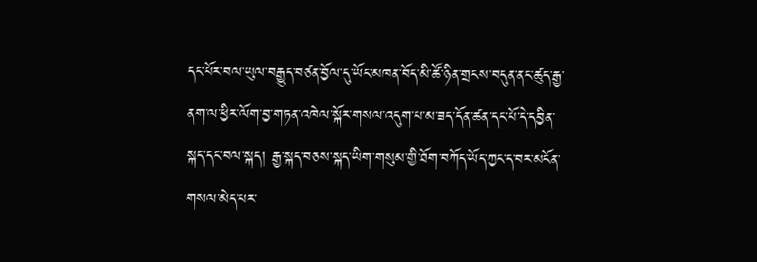དང་པོར་བལ་ཡུལ་བརྒྱུད་བཙན་བྱོལ་དུ་ཡོང་མཁན་བོད་མི་ཚོ་ཉིན་གྲངས་བདུན་ནང་ཚུད་རྒྱ་ནག་ལ་ཕྱིར་ལོག་བྱ་གཏན་འཁེལ་སྐོར་གསལ་འདུག་པ་མ་ཟད་དོན་ཚན་དང་པོ་དེ་དབྱིན་སྐད་དང་བལ་སྐད། རྒྱ་སྐད་བཅས་སྐད་ཡིག་གསུམ་གྱི་ཐོག་བཀོད་ཡོད་ཀྱང་ད་བར་མངོན་གསལ་མེད་པར་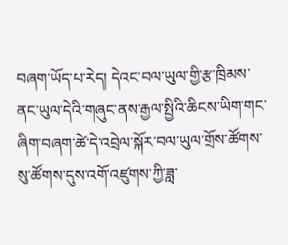བཞག་ཡོད་པ་རེད། དེའང་བལ་ཡུལ་གྱི་རྩ་ཁྲིམས་ནང་ཡུལ་དེའི་གཞུང་ནས་རྒྱལ་སྤྱིའི་ཆིངས་ཡིག་གང་ཞིག་བཞག་ཚེ་དེ་འབྲེལ་སྐོར་བལ་ཡུལ་གྲོས་ཚོགས་སུ་ཚོགས་དུས་འགོ་འཛུགས་ཀྱི་ཟླ་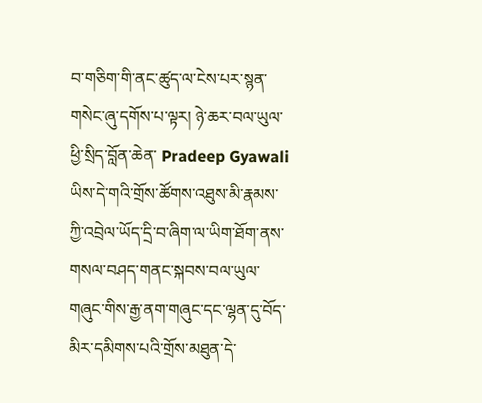བ་གཅིག་གི་ནང་ཚུད་ལ་ངེས་པར་སྙན་གསེང་ཞུ་དགོས་པ་ལྟར། ཉེ་ཆར་བལ་ཡུལ་ཕྱི་སྲིད་བློན་ཆེན་ Pradeep Gyawali ཡིས་དེ་གའི་གྲོས་ཚོགས་འཐུས་མི་རྣམས་ཀྱི་འབྲེལ་ཡོད་དྲི་བ་ཞིག་ལ་ཡིག་ཐོག་ནས་གསལ་བཤད་གནང་སྐབས་བལ་ཡུལ་གཞུང་གིས་རྒྱ་ནག་གཞུང་དང་ལྷན་དུ་བོད་མིར་དམིགས་པའི་གྲོས་མཐུན་དེ་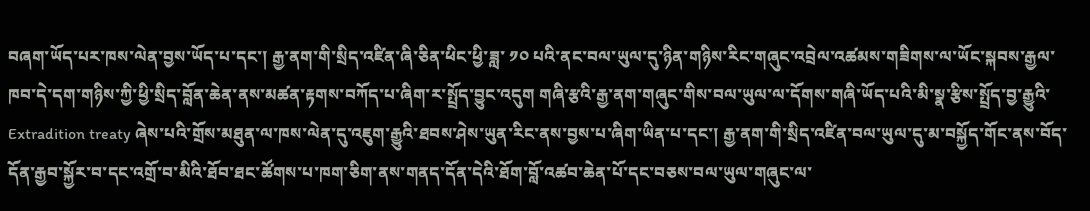བཞག་ཡོད་པར་ཁས་ལེན་བྱས་ཡོད་པ་དང་། རྒྱ་ནག་གི་སྲིད་འཛིན་ཞི་ཅིན་ཕིང་ཕྱི་ཟླ་ ༡༠ པའི་ནང་བལ་ཡུལ་དུ་ཉིན་གཉིས་རིང་གཞུང་འབྲེལ་འཚམས་གཟིགས་ལ་ཡོང་སྐབས་རྒྱལ་ཁབ་དེ་དག་གཉིས་ཀྱི་ཕྱི་སྲིད་བློན་ཆེན་ནས་མཚན་རྟགས་བཀོད་པ་ཞིག་ར་སྤྲོད་བྱུང་འདུག གཞི་རྩའི་རྒྱ་ནག་གཞུང་གིས་བལ་ཡུལ་ལ་དོགས་གཞི་ཡོད་པའི་མི་སྣ་རྩིས་སྤྲོད་བྱ་རྒྱུའི་ Extradition treaty ཞེས་པའི་གྲོས་མཐུན་ལ་ཁས་ལེན་དུ་འཇུག་རྒྱུའི་ཐབས་ཤེས་ཡུན་རིང་ནས་བྱས་པ་ཞིག་ཡིན་པ་དང་། རྒྱ་ནག་གི་སྲིད་འཛིན་བལ་ཡུལ་དུ་མ་བསྐྱོད་གོང་ནས་བོད་དོན་རྒྱབ་སྐྱོར་བ་དང་འགྲོ་བ་མིའི་ཐོབ་ཐང་ཚོགས་པ་ཁག་ཅིག་ནས་གནད་དོན་དེའི་ཐོག་བློ་འཚབ་ཆེན་པོ་དང་བཅས་བལ་ཡུལ་གཞུང་ལ་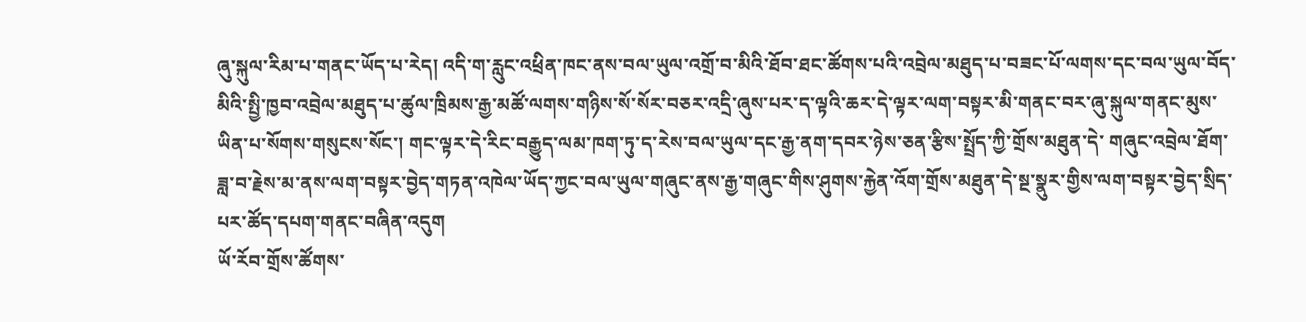ཞུ་སྐུལ་རིམ་པ་གནང་ཡོད་པ་རེད། འདི་ག་རླུང་འཕྲིན་ཁང་ནས་བལ་ཡུལ་འགྲོ་བ་མིའི་ཐོབ་ཐང་ཚོགས་པའི་འབྲེལ་མཐུད་པ་བཟང་པོ་ལགས་དང་བལ་ཡུལ་བོད་མིའི་སྤྱི་ཁྱབ་འབྲེལ་མཐུད་པ་ཚུལ་ཁྲིམས་རྒྱ་མཚོ་ལགས་གཉིས་སོ་སོར་བཅར་འདྲི་ཞུས་པར་ད་ལྟའི་ཆར་དེ་ལྟར་ལག་བསྟར་མི་གནང་བར་ཞུ་སྐུལ་གནང་མུས་ཡིན་པ་སོགས་གསུངས་སོང་། གང་ལྟར་དེ་རིང་བརྒྱུད་ལམ་ཁག་ཏུ་ད་རེས་བལ་ཡུལ་དང་རྒྱ་ནག་དབར་ཉེས་ཅན་རྩིས་སྤྲོད་ཀྱི་གྲོས་མཐུན་དེ་ གཞུང་འབྲེལ་ཐོག་ཟླ་བ་རྗེས་མ་ནས་ལག་བསྟར་བྱེད་གཏན་འཁེལ་ཡོད་ཀྱང་བལ་ཡུལ་གཞུང་ནས་རྒྱ་གཞུང་གིས་ཤུགས་རྐྱེན་འོག་གྲོས་མཐུན་དེ་སྔ་སྣུར་གྱིས་ལག་བསྟར་བྱེད་སྲིད་པར་ཚོད་དཔག་གནང་བཞིན་འདུག
ཡོ་རོབ་གྲོས་ཚོགས་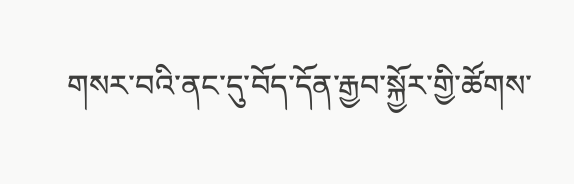གསར་བའི་ནང་དུ་བོད་དོན་རྒྱབ་སྐྱོར་གྱི་ཚོགས་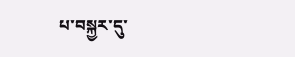པ་བསྐྱར་དུ་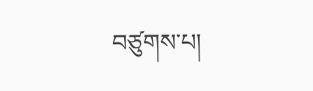བཙུགས་པ།